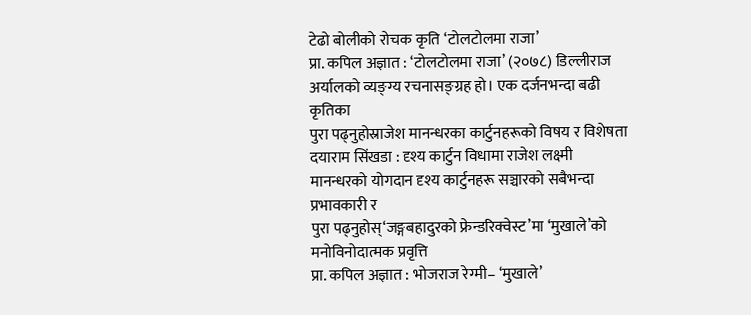टेढो बोलीको रोचक कृति ‘टोलटोलमा राजा’
प्रा. कपिल अज्ञात : ‘टोलटोलमा राजा’ (२०७८) डिल्लीराज अर्यालको व्यङ्ग्य रचनासङ्ग्रह हो। एक दर्जनभन्दा बढी कृतिका
पुरा पढ्नुहोस्राजेश मानन्धरका कार्टुनहरूको विषय र विशेषता
दयाराम सिंखडा : दृश्य कार्टुन विधामा राजेश लक्ष्मी मानन्धरको योगदान दृश्य कार्टुनहरू सञ्चारको सबैभन्दा प्रभावकारी र
पुरा पढ्नुहोस्‘जङ्गबहादुरको फ्रेन्डरिक्वेस्ट’मा ‘मुखाले’को मनोविनोदात्मक प्रवृत्ति
प्रा. कपिल अज्ञात : भोजराज रेग्मी– ‘मुखाले’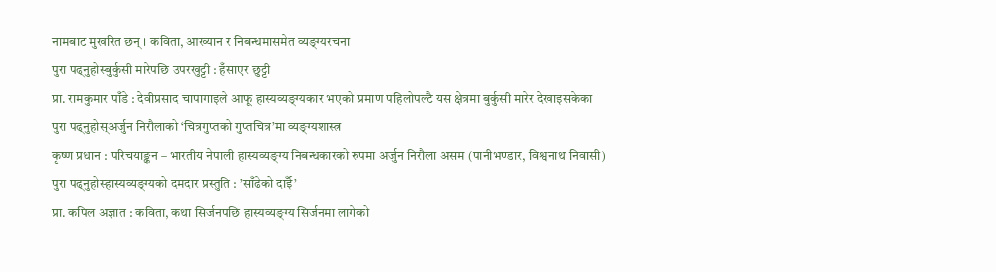नामबाट मुखरित छन् । कविता, आख्यान र निबन्धमासमेत व्यङ्ग्यरचना
पुरा पढ्नुहोस्बुर्कुसी मारेपछि उपरखुट्टी : हँसाएर छुट्टी
प्रा. रामकुमार पाँडे : देवीप्रसाद चापागाइले आफू हास्यव्यङ्ग्यकार भएको प्रमाण पहिलोपल्टै यस क्षेत्रमा बुर्कुसी मारेर देखाइसकेका
पुरा पढ्नुहोस्अर्जुन निरौलाको ‘चित्रगुप्तको गुप्तचित्र’मा व्यङ्ग्यशास्त्र
कृष्ण प्रधान : परिचयाङ्कन – भारतीय नेपाली हास्यव्यङ्ग्य निबन्धकारको रुपमा अर्जुन निरौला असम (पानीभण्डार, विश्वनाथ निवासी)
पुरा पढ्नुहोस्हास्यव्यङ्ग्यको दमदार प्रस्तुति : ’साँढेको दाईँ’
प्रा. कपिल अज्ञात : कविता, कथा सिर्जनपछि हास्यव्यङ्ग्य सिर्जनमा लागेको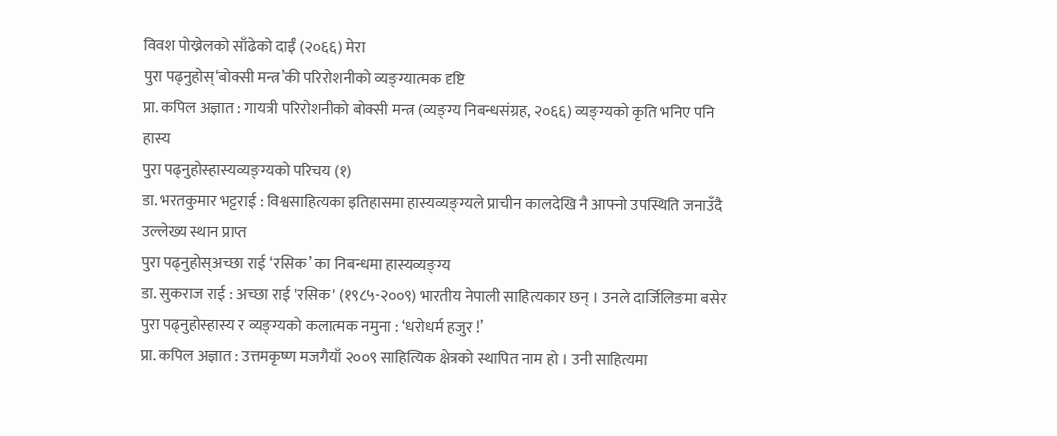विवश पोख्रेलको साँढेको दाईँ (२०६६) मेरा
पुरा पढ्नुहोस्‘बोक्सी मन्त्र’की परिरोशनीको व्यङ्ग्यात्मक दृष्टि
प्रा. कपिल अज्ञात : गायत्री परिरोशनीको बोक्सी मन्त्र (व्यङ्ग्य निबन्धसंग्रह, २०६६) व्यङ्ग्यको कृति भनिए पनि हास्य
पुरा पढ्नुहोस्हास्यव्यङ्ग्यको परिचय (१)
डा. भरतकुमार भट्टराई : विश्वसाहित्यका इतिहासमा हास्यव्यङ्ग्यले प्राचीन कालदेखि नै आफ्नो उपस्थिति जनाउँदै उल्लेख्य स्थान प्राप्त
पुरा पढ्नुहोस्अच्छा राई ‘रसिक’ का निबन्धमा हास्यव्यङ्ग्य
डा. सुकराज राई : अच्छा राई 'रसिक' (१९८५-२००९) भारतीय नेपाली साहित्यकार छन् । उनले दार्जिलिङमा बसेर
पुरा पढ्नुहोस्हास्य र व्यङ्ग्यको कलात्मक नमुना : ‘धरोधर्म हजुर !’
प्रा. कपिल अज्ञात : उत्तमकृष्ण मजगैयाँ २००९ साहित्यिक क्षेत्रको स्थापित नाम हो । उनी साहित्यमा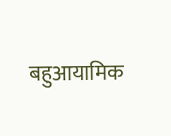बहुआयामिक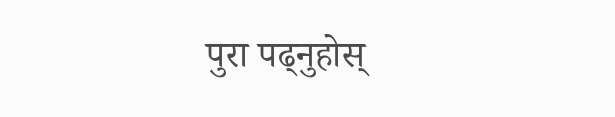पुरा पढ्नुहोस्